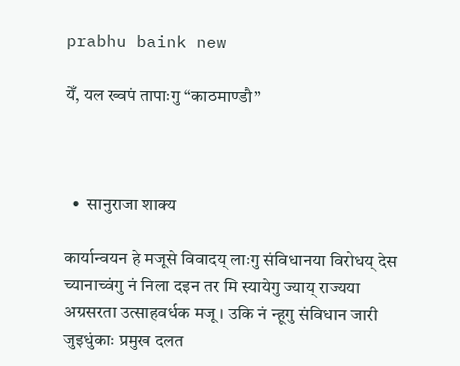prabhu baink new

येँ, यल ख्वपं तापाःगु “काठमाण्डौ”



  •  सानुराजा शाक्य

कार्यान्वयन हे मजूसे विवादय् लाःगु संविधानया विरोधय् देस च्यानाच्वंगु नं निला दइन तर मि स्यायेगु ज्याय् राज्यया अग्रसरता उत्साहवर्धक मजू । उकि नं न्हूगु संविधान जारी जुइधुंकाः प्रमुख दलत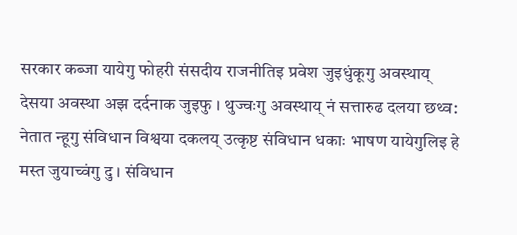सरकार कब्जा यायेगु फोहरी संसदीय राजनीतिइ प्रवेश जुइधुंकूगु अवस्थाय् देसया अवस्था अझ दर्दनाक जुइफु । थुज्वःगु अवस्थाय् नं सत्तारुढ दलया छथ्व: नेतात न्हूगु संविधान विश्वया दकलय् उत्कृष्ट संविधान धकाः भाषण यायेगुलिइ हे मस्त जुयाच्वंगु दु । संविधान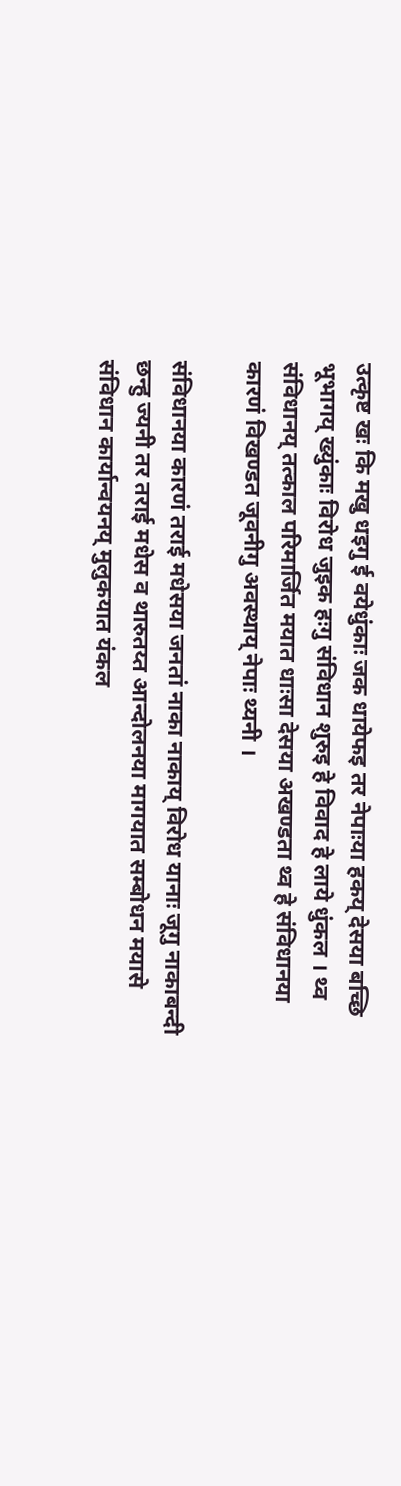उत्कृष्ट खः कि मखु धइगु ई वयेधुंकाः जक धायेफइ तर नेपाःया हकय् देसया बच्छि भूभागय् ख्युंकाः विरोध जुइक हःगु संविधान शुरुइ हे विवाद हे लाये धुंकल । थ्व संविधानय् तत्काल परिमार्जित मयात धाःसा देसया अखण्डता थ्व हे संविधानया कारणं विखण्डत जूवनीगु अवस्थाय् नेपाः थ्यनी ।

संविधानया कारणं तराई मधेसया जनतां नाका नाकाय् विरोध यानाः जूगु नाकाबन्दी छन्हु ज्यनी तर तराई मधेस व थारुतय्त आन्दोलनया मागयात सम्बोधन मयासे संविधान कार्यान्वयनय् मुलुकयात यंकल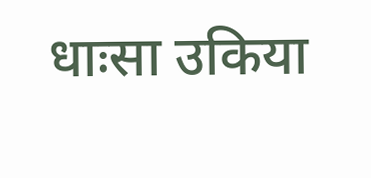धाःसा उकिया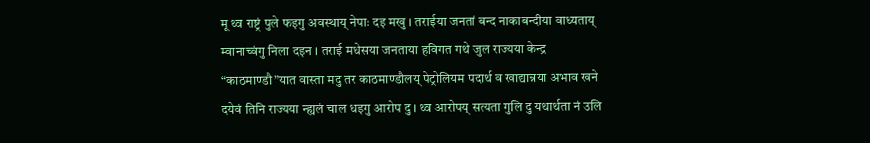मू थ्व राष्ट्रं पुले फइगु अवस्थाय् नेपाः दइ मखु । तराईया जनतां बन्द नाकाबन्दीया वाध्यताय् म्वानाच्वंगु निला दइन । तराई मधेसया जनताया हविगत गथे जुल राज्यया केन्द्र “काठमाण्डौ”यात वास्ता मदु तर काठमाण्डौलय् पेट्रोलियम पदार्थ व खाद्यान्नया अभाव खने दयेवं तिनि राज्यया न्ह्यलं चाल धइगु आरोप दु । थ्व आरोपय् सत्यता गुलि दु यथार्थता नं उलि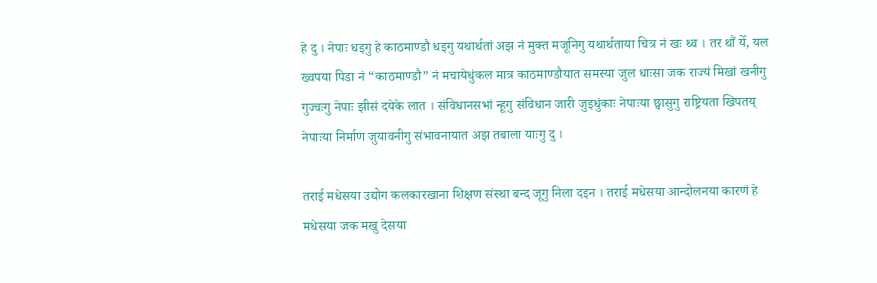हे दु । नेपाः धइगु हे काठमाण्डौ धइगु यथार्थतां अझ नं मुक्त मजूनिगु यथार्थताया चित्र नं खः थ्व । तर थौं येँ, यल ख्वपया पिडा नं “काठमाण्डौ” नं मचायेधुंकल मात्र काठमाण्डौयात समस्या जुल धाःसा जक राज्यं मिखां खनीगु गुज्वःगु नेपाः झीसं दयेके लात । संविधानसभां न्हूगु संविधान जारी जुइधुंकाः नेपाःया छ्वासुगु राष्ट्रियता खिपतय् नेपाःया निर्माण जुयावनीगु संभावनायात अझ तबाला याःगु दु ।

तराई मधेसया उद्योग कलकारखाना शिक्षण संस्था बन्द जूगु निला दइन । तराई मधेसया आन्दोलनया कारणं हे मधेसया जक मखु देसया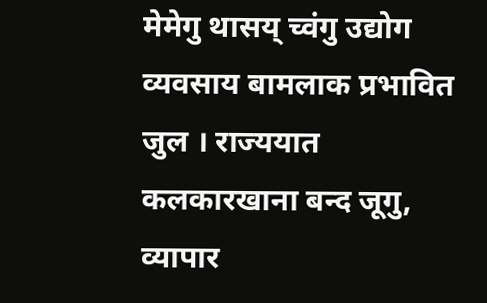मेमेगु थासय् च्वंगु उद्योग व्यवसाय बामलाक प्रभावित जुल । राज्ययात कलकारखाना बन्द जूगु, व्यापार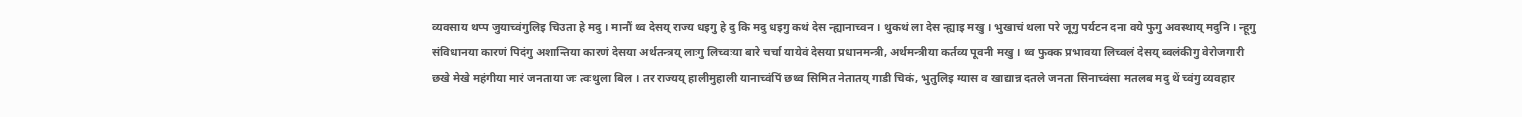व्यवसाय थप्प जुयाच्वंगुलिइ चिउता हे मदु । मानौं थ्व देसय् राज्य धइगु हे दु कि मदु धइगु कथं देस न्ह्यानाच्वन । थुकथं ला देस न्ह्याइ मखु । भुखाचं थला परे जूगु पर्यटन दना वये फुगु अवस्थाय् मदुनि । न्हूगु संविधानया कारणं पिदंगु अशान्तिया कारणं देसया अर्थतन्त्रय् लाःगु लिच्वःया बारे चर्चा यायेवं देसया प्रधानमन्त्री, अर्थमन्त्रीया कर्तव्य पूवनी मखु । थ्व फुक्क प्रभावया लिच्वलं देसय् ब्वलंकीगु वेरोजगारी छखे मेखे महंगीया मारं जनताया जः त्वःथुला बिल । तर राज्यय् हालीमुहाली यानाच्वंपिं छथ्व सिमित नेतातय् गाडी चिकं, भुतुलिइ ग्यास व खाद्यान्न दतले जनता सिनाच्वंसा मतलब मदु थें च्वंगु व्यवहार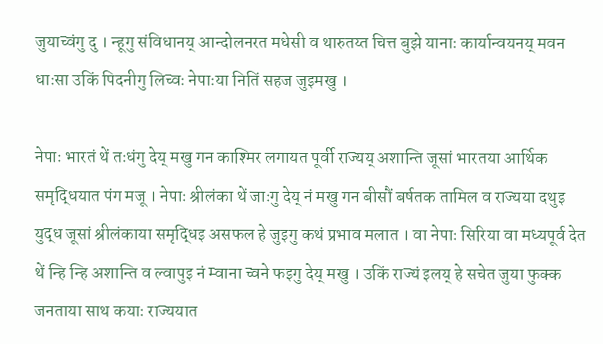जुयाच्वंगु दु । न्हूगु संविधानय् आन्दोलनरत मधेसी व थारुतय्त चित्त बुझे यानाः कार्यान्वयनय् मवन धाःसा उकिं पिदनीगु लिच्वः नेपाःया नितिं सहज जुइमखु ।

नेपाः भारतं थें तःधंगु देय् मखु गन काश्मिर लगायत पूर्वी राज्यय् अशान्ति जूसां भारतया आर्थिक समृद्धियात पंग मजू । नेपाः श्रीलंका थें जाःगु देय् नं मखु गन बीसौं बर्षतक तामिल व राज्यया दथुइ युद्ध जूसां श्रीलंकाया समृद्धिइ असफल हे जुइगु कथं प्रभाव मलात । वा नेपाः सिरिया वा मध्यपूर्व देत थें न्हि न्हि अशान्ति व ल्वापुइ नं म्वाना च्वने फइगु देय् मखु । उकिं राज्यं इलय् हे सचेत जुया फुक्क जनताया साथ कयाः राज्ययात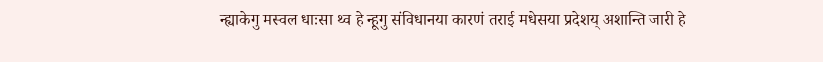न्ह्याकेगु मस्वल धाःसा थ्व हे न्हूगु संविधानया कारणं तराई मधेसया प्रदेशय् अशान्ति जारी हे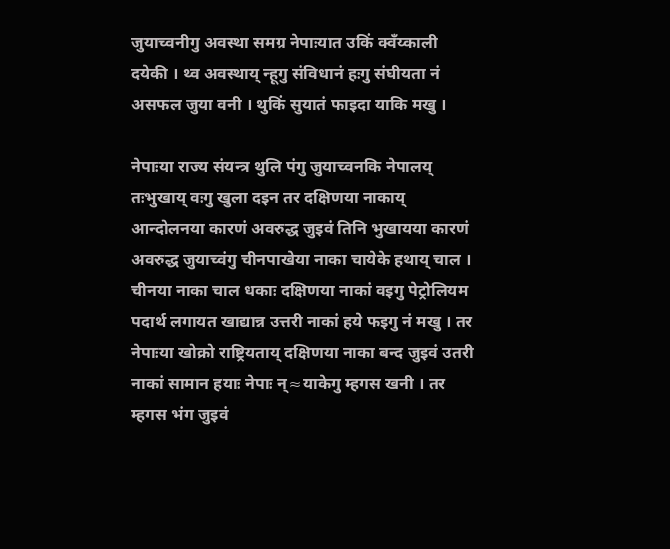जुयाच्वनीगु अवस्था समग्र नेपाःयात उकिं क्वँय्काली दयेकी । थ्व अवस्थाय् न्हूगु संविधानं हःगु संघीयता नं असफल जुया वनी । थुकिं सुयातं फाइदा याकि मखु ।

नेपाःया राज्य संयन्त्र थुलि पंगु जुयाच्वनकि नेपालय् तःभुखाय् वःगु खुला दइन तर दक्षिणया नाकाय् आन्दोलनया कारणं अवरुद्ध जुइवं तिनि भुखायया कारणं अवरुद्ध जुयाच्वंगु चीनपाखेया नाका चायेके हथाय् चाल । चीनया नाका चाल धकाः दक्षिणया नाकां वइगु पेट्रोलियम पदार्थ लगायत खाद्यान्न उत्तरी नाकां हये फइगु नं मखु । तर नेपाःया खोक्रो राष्ट्रियताय् दक्षिणया नाका बन्द जुइवं उतरी नाकां सामान हयाः नेपाः न्≈याकेगु म्हगस खनी । तर म्हगस भंग जुइवं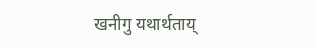खनीगु यथार्थताय्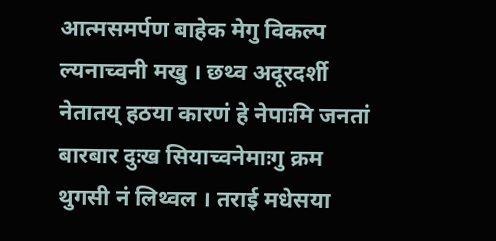आत्मसमर्पण बाहेक मेगु विकल्प ल्यनाच्वनी मखु । छथ्व अदूरदर्शी नेतातय् हठया कारणं हे नेपाःमि जनतां बारबार दुःख सियाच्वनेमाःगु क्रम थुगसी नं लिथ्वल । तराई मधेसया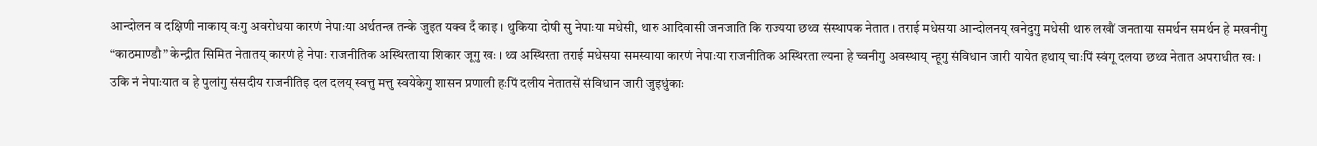आन्दोलन व दक्षिणी नाकाय् वःगु अवरोधया कारणं नेपाःया अर्थतन्त्र तन्के जुइत यक्व दँ काइ । थुकिया दोषी सु नेपाःया मधेसी, थारु आदिवासी जनजाति कि राज्यया छथ्व संस्थापक नेतात । तराई मधेसया आन्दोलनय् खनेदुगु मधेसी थारु लखौं जनताया समर्थन समर्थन हे मखनीगु “काठमाण्डौ” केन्द्रीत सिमित नेतातय् कारणं हे नेपाः राजनीतिक अस्थिरताया शिकार जूगु खः । थ्व अस्थिरता तराई मधेसया समस्याया कारणं नेपाःया राजनीतिक अस्थिरता ल्यना हे च्वनीगु अवस्थाय् न्हूगु संविधान जारी यायेत हथाय् चाःपिं स्वंगू दलया छथ्व नेतात अपराधीत खः । उकि नं नेपाःयात व हे पुलांगु संसदीय राजनीतिइ दल दलय् स्वत्तु मत्तु स्वयेकेगु शासन प्रणाली हःपिं दलीय नेतातसें संविधान जारी जुइधुंकाः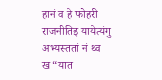हानं व हे फोहरी राजनीतिइ यायेत्यंगु अभ्यस्ततां नं थ्व ख“यात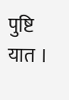पुष्टि यात ।